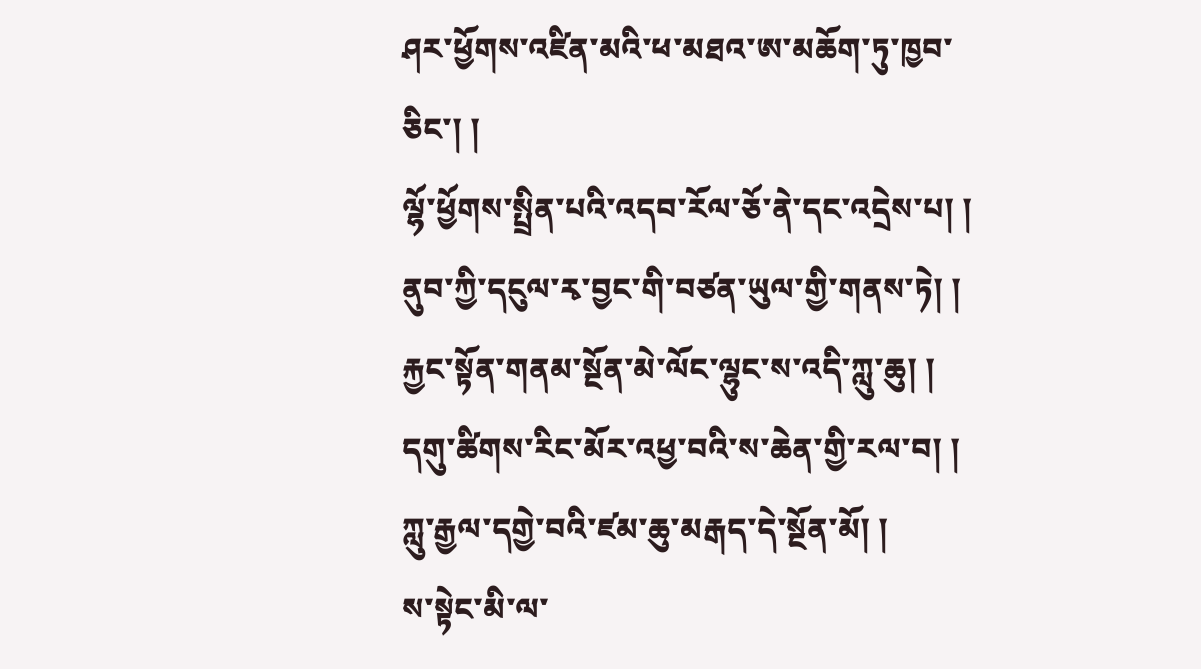ཤར་ཕྱོགས་འཛིན་མའི་ཕ་མཐའ་ཨ་མཆོག་ཏུ་ཁྱབ་ཅིང་། །
ལྷོ་ཕྱོགས་སྤྲིན་པའི་འདབ་རོལ་ཅོ་ནེ་དང་འདྲེས་པ། །
ནུབ་ཀྱི་དངུལ་རྭ་བྱང་གི་བཙན་ཡུལ་གྱི་གནས་ཏེ། །
རྐྱང་སྟོན་གནམ་སྔོན་མེ་ལོང་ལྷུང་ས་འདི་ཀླུ་ཆུ། །
དགུ་ཚིགས་རིང་མོར་འཕྱ་བའི་ས་ཆེན་གྱི་རལ་བ། །
ཀླུ་རྒྱལ་དགྱེ་བའི་ཛམ་ཆུ་མརྒད་དེ་སྔོན་མོ། །
ས་སྟེང་མི་ལ་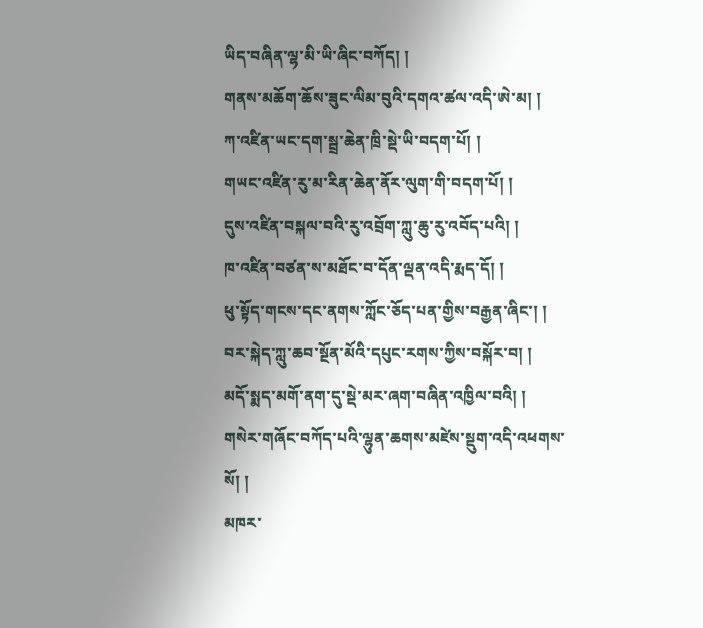ཡིད་བཞིན་ལྷ་མི་ཡི་ཞིང་བཀོད། །
གནས་མཆོག་ཆོས་ཟུང་ལིམ་བུའི་དགའ་ཚལ་འདི་ཨེ་མ། །
ཀ་འཛིན་ཡང་དག་སྦྲ་ཆེན་ཁྲི་སྡེ་ཡི་བདག་པོ། །
གཡང་འཛིན་རུ་མ་རིན་ཆེན་ནོར་ལུག་གི་བདག་པོ། །
དུས་འཛིན་བསྐལ་བའི་རུ་འབྲོག་ཀླུ་ཆུ་རུ་འབོད་པའི། །
ཁ་འཛིན་བཙན་ས་མཐོང་བ་དོན་ལྡན་འདི་རྨད་དོ། །
ཕུ་སྟོད་གངས་དང་ནགས་ཀློང་ཅོད་པན་གྱིས་བརྒྱན་ཞིང་། །
བར་སྐེད་ཀླུ་ཆབ་སྔོན་མོའི་དཔུང་རགས་ཀྱིས་བསྐོར་བ། །
མདོ་སྨད་མགོ་ནག་དུ་སྡེ་མར་ཞག་བཞིན་འཁྱིལ་བའི། །
གསེར་གཞོང་བཀོད་པའི་ལྷུན་ཆགས་མཛེས་སྡུག་འདི་འཕགས་སོ། །
མཁར་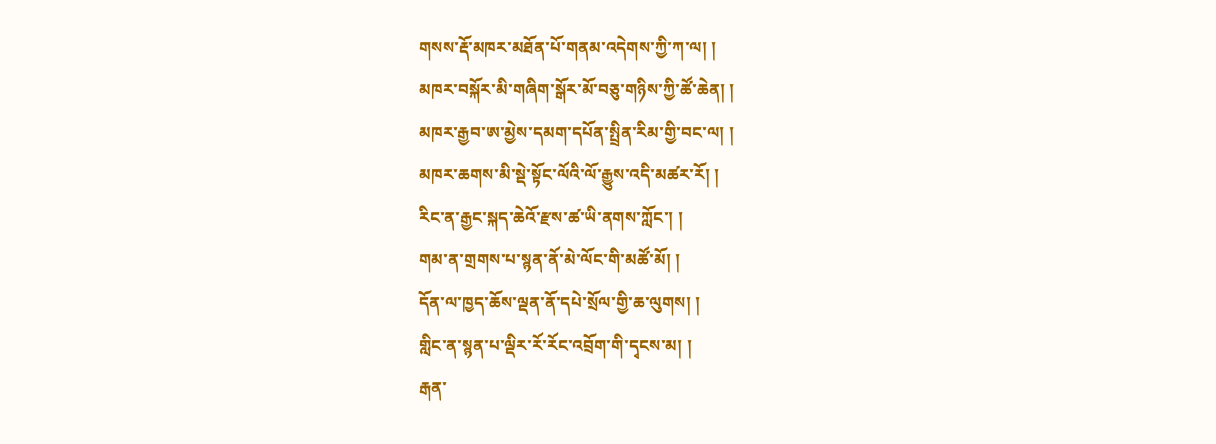གསས་རྡོ་མཁར་མཐོན་པོ་གནམ་འདེགས་ཀྱི་ཀ་ལ། །
མཁར་བསྐོར་མི་གཞིག་སྒོར་མོ་བཅུ་གཉིས་ཀྱི་ཚོ་ཆེན། །
མཁར་རྒྱབ་ཨ་མྱེས་དམག་དཔོན་སྤྲིན་རིམ་གྱི་བང་ལ། །
མཁར་ཆགས་མི་སྡེ་སྟོང་ལོའི་ལོ་རྒྱུས་འདི་མཚར་རོ། །
རིང་ན་རྒྱང་སྐད་ཆེའོ་རྫས་ཚ་ཡི་ནགས་ཀློང་། །
གམ་ན་གྲགས་པ་སྙན་ནོ་མེ་ལོང་གི་མཚོ་མོ། །
དོན་ལ་ཁྱད་ཆོས་ལྡན་ནོ་དཔེ་སྲོལ་གྱི་ཆ་ལུགས། །
གླིང་ན་སྙན་པ་ལྡིར་རོ་རོང་འབྲོག་གི་དྭངས་མ། །
རྒན་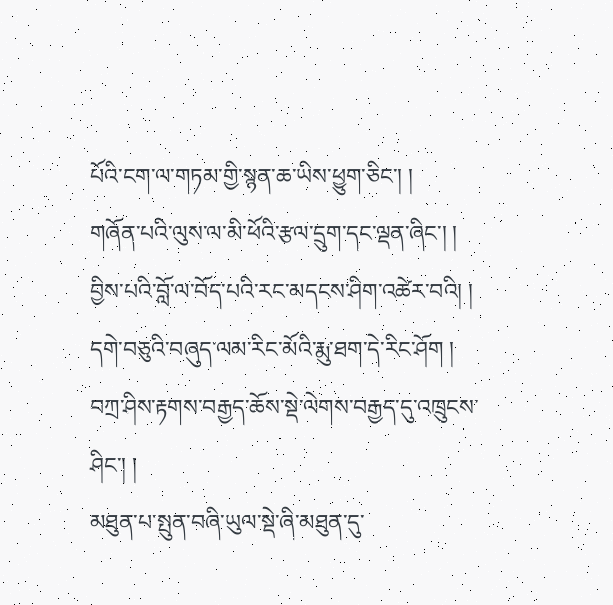པོའི་ངག་ལ་གཏམ་གྱི་སྙན་ཆ་ཡིས་ཕྱུག་ཅིང་། །
གཞོན་པའི་ལུས་ལ་མི་ཕོའི་རྩལ་དྲུག་དང་ལྡན་ཞིང་། །
བྱིས་པའི་བློ་ལ་བོད་པའི་རང་མདངས་ཤིག་འཚེར་བའི། །
དགེ་བཅུའི་བཞུད་ལམ་རིང་མོའི་རྨུ་ཐག་དེ་རིང་ཤོག །
བཀྲ་ཤིས་རྟགས་བརྒྱད་ཆོས་སྡེ་ལེགས་བརྒྱད་དུ་འཁྲུངས་ཤིང་། །
མཐུན་པ་སྤུན་བཞི་ཡུལ་སྡེ་ཞི་མཐུན་དུ་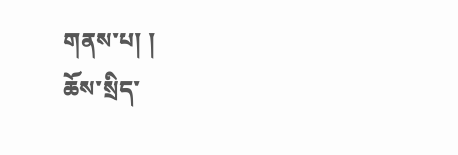གནས་པ། །
ཆོས་སྲིད་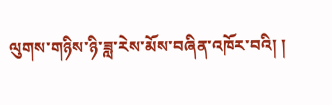ལུགས་གཉིས་ཉི་ཟླ་རེས་མོས་བཞིན་འཁོར་བའི། །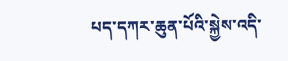པད་དཀར་ཆུན་པོའི་སྐྱེས་འདི་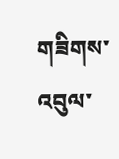གཟིགས་འབུལ་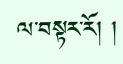ལ་བསྟར་རོ། །